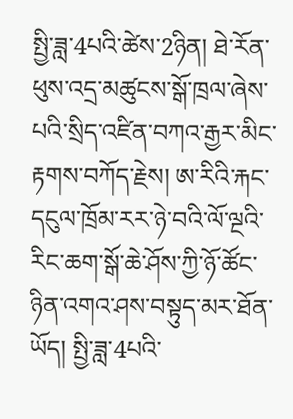སྤྱི་ཟླ་4པའི་ཚེས་2ཉིན། ཐེ་རོན་ཕུས་འདྲ་མཚུངས་སྒོ་ཁྲལ་ཞེས་པའི་སྲིད་འཛིན་བཀའ་རྒྱར་མིང་རྟགས་བཀོད་རྗེས། ཨ་རིའི་རྐང་དངུལ་ཁྲོམ་རར་ཉེ་བའི་ལོ་ལྔའི་རིང་ཆག་སྒོ་ཆེ་ཤོས་ཀྱི་ཉོ་ཚོང་ཉིན་འགའ་ཤས་བསྟུད་མར་ཐོན་ཡོད། སྤྱི་ཟླ་4པའི་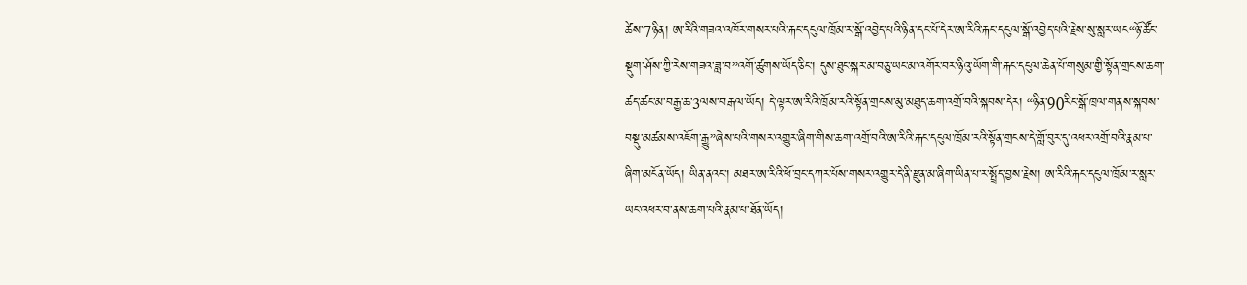ཚེས་7ཉིན། ཨ་རིའི་གཟའ་འཁོར་གསར་པའི་རྐང་དངུལ་ཁྲོམ་ར་སྒོ་འབྱེད་པའི་ཉིན་དང་པོ་དེར་ཨ་རིའི་རྐང་དངུལ་སྒོ་འབྱེད་པའི་རྗེས་སུ་སླར་ཡང“ཉོ་ཚོང་སྡུག་ཤོས་ཀྱི་རེས་གཟའ་ཟླ་བ”འགོ་ཚུགས་ཡོད་ཅིང་། དུས་ཐུང་སྐར་མ་བཅུ་ཡང་མ་འགོར་བར་ཉིའུ་ཡོག་གི་རྐང་དངུལ་ཆེན་པོ་གསུམ་གྱི་སྟོན་གྲངས་ཆག་ཚད་ཚང་མ་བརྒྱ་ཆ་3ལས་བརྒལ་ཡོད། དེ་ལྟར་ཨ་རིའི་ཁྲོམ་རའི་སྟོན་གྲངས་མུ་མཐུད་ཆག་འགྲོ་བའི་སྐབས་དེར། “ཉིན་90རིང་སྒོ་ཁྲལ་གནས་སྐབས་བསྡུ་མཚམས་འཇོག་རྒྱུ”ཞེས་པའི་གསར་འགྱུར་ཞིག་གིས་ཆག་འགྲོ་བའི་ཨ་རིའི་རྐང་དངུལ་ཁྲོམ་རའི་སྟོན་གྲངས་དེ་གློ་བུར་དུ་འཕར་འགྲོ་བའི་རྣམ་པ་ཞིག་མངོན་ཡོད། ཡིན་ནའང་། མཐར་ཨ་རིའི་ཕོ་བྲང་དཀར་པོས་གསར་འགྱུར་དེ་ནི་རྫུན་མ་ཞིག་ཡིན་པ་ར་སྤྲོད་བྱས་རྗེས། ཨ་རིའི་རྐང་དངུལ་ཁྲོམ་ར་སླར་ཡང་འཕར་བ་ནས་ཆག་པའི་རྣམ་པ་ཐོན་ཡོད།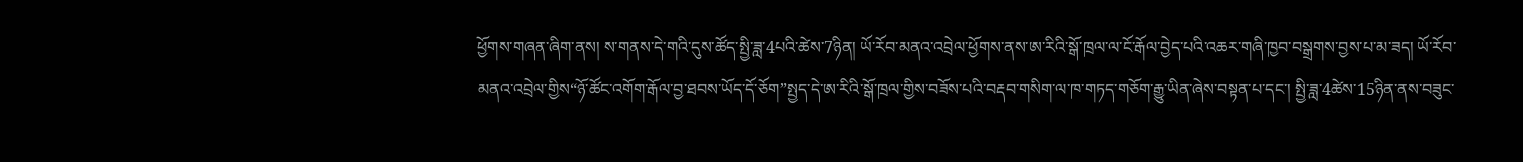ཕྱོགས་གཞན་ཞིག་ནས། ས་གནས་དེ་གའི་དུས་ཚོད་སྤྱི་ཟླ་4པའི་ཚེས་7ཉིན། ཡོ་རོབ་མནའ་འབྲེལ་ཕྱོགས་ནས་ཨ་རིའི་སྒོ་ཁྲལ་ལ་ངོ་རྒོལ་བྱེད་པའི་འཆར་གཞི་ཁྱབ་བསྒྲགས་བྱས་པ་མ་ཟད། ཡོ་རོབ་མནའ་འབྲེལ་གྱིས“ཉོ་ཚོང་འགོག་རྒོལ་བྱ་ཐབས་ཡོད་དོ་ཅོག”སྤྱད་དེ་ཨ་རིའི་སྒོ་ཁྲལ་གྱིས་བཟོས་པའི་བརྡབ་གསིག་ལ་ཁ་གཏད་གཅོག་རྒྱུ་ཡིན་ཞེས་བསྟན་པ་དང་། སྤྱི་ཟླ་4ཚེས་15ཉིན་ནས་བཟུང་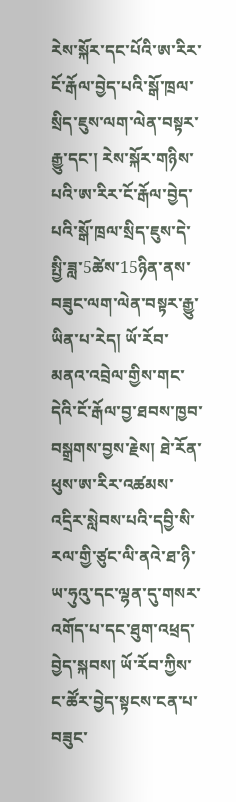རེས་སྐོར་དང་པོའི་ཨ་རིར་ངོ་རྒོལ་བྱེད་པའི་སྒོ་ཁྲལ་སྲིད་ཇུས་ལག་ལེན་བསྟར་རྒྱུ་དང་། རེས་སྐོར་གཉིས་པའི་ཨ་རིར་ངོ་རྒོལ་བྱེད་པའི་སྒོ་ཁྲལ་སྲིད་ཇུས་དེ་སྤྱི་ཟླ་5ཚེས་15ཉིན་ནས་བཟུང་ལག་ལེན་བསྟར་རྒྱུ་ཡིན་པ་རེད། ཡོ་རོབ་མནའ་འབྲེལ་གྱིས་གང་དེའི་ངོ་རྒོལ་བྱ་ཐབས་ཁྱབ་བསྒྲགས་བྱས་རྗེས། ཐེ་རོན་ཕུས་ཨ་རིར་འཚམས་འདྲིར་སླེབས་པའི་དབྱི་སི་རལ་གྱི་ཙུང་ལི་ནའེ་ཐ་ཉི་ཡ་ཧུའུ་དང་ལྷན་དུ་གསར་འགོད་པ་དང་ཐུག་འཕྲད་བྱེད་སྐབས། ཡོ་རོབ་ཀྱིས་ང་ཚོར་བྱེད་སྟངས་ངན་པ་བཟུང་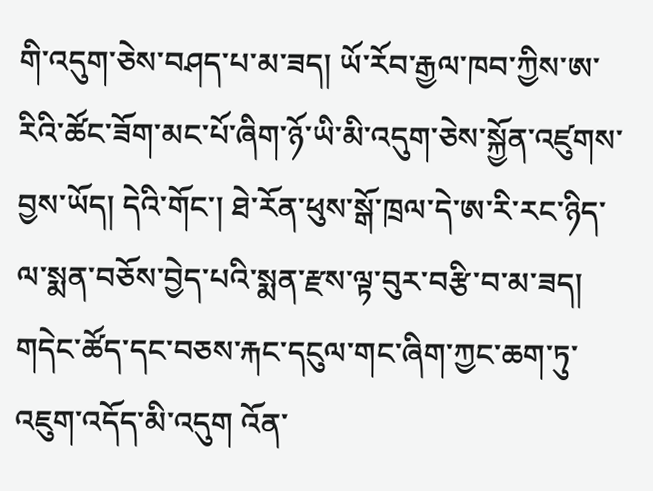གི་འདུག་ཅེས་བཤད་པ་མ་ཟད། ཡོ་རོབ་རྒྱལ་ཁབ་ཀྱིས་ཨ་རིའི་ཚོང་ཟོག་མང་པོ་ཞིག་ཉོ་ཡི་མི་འདུག་ཅེས་སྐྱོན་འཛུགས་བྱས་ཡོད། དེའི་གོང་། ཐེ་རོན་ཕུས་སྒོ་ཁྲལ་དེ་ཨ་རི་རང་ཉིད་ལ་སྨན་བཅོས་བྱེད་པའི་སྨན་རྫས་ལྟ་བུར་བརྩི་བ་མ་ཟད། གདེང་ཚོད་དང་བཅས་རྐང་དངུལ་གང་ཞིག་ཀྱང་ཆག་ཏུ་འཇུག་འདོད་མི་འདུག འོན་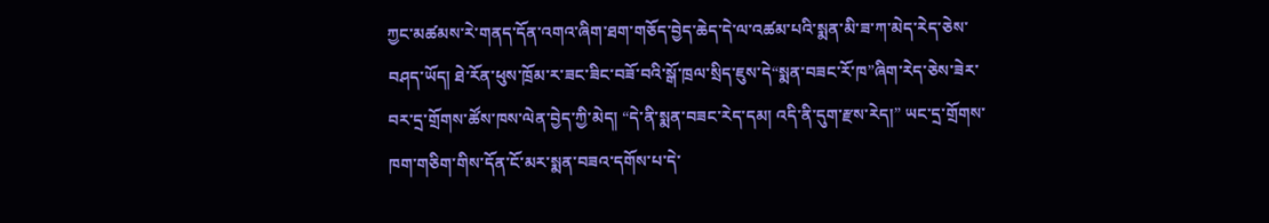ཀྱང་མཚམས་རེ་གནད་དོན་འགའ་ཞིག་ཐག་གཅོད་བྱེད་ཆེད་དེ་ལ་འཚམ་པའི་སྨན་མི་ཟ་ཀ་མེད་རེད་ཅེས་བཤད་ཡོད། ཐེ་རོན་ཕུས་ཁྲོམ་ར་ཟང་ཟིང་བཟོ་བའི་སྒོ་ཁྲལ་སྲིད་ཇུས་དེ“སྨན་བཟང་རོ་ཁ”ཞིག་རེད་ཅེས་ཟེར་བར་དྲ་གྲོགས་ཚོས་ཁས་ལེན་བྱེད་ཀྱི་མེད། “དེ་ནི་སྨན་བཟང་རེད་དམ། འདི་ནི་དུག་རྫས་རེད།” ཡང་དྲ་གྲོགས་ཁག་གཅིག་གིས་དོན་ངོ་མར་སྨན་བཟའ་དགོས་པ་དེ་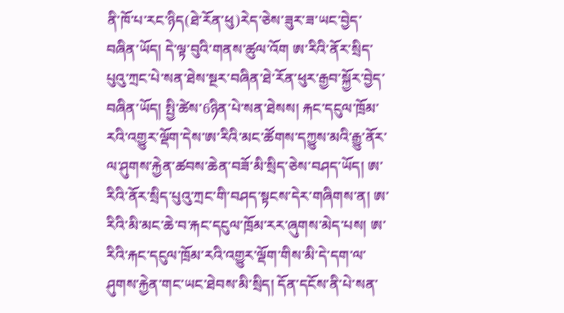ནི་ཁོ་པ་རང་ཉིད(ཐེ་རོན་ཕུ)རེད་ཅེས་ཟུར་ཟ་ཡང་བྱེད་བཞིན་ཡོད། དེ་ལྟ་བུའི་གནས་ཚུལ་འོག ཨ་རིའི་ནོར་སྲིད་པུའུ་ཀྲང་པེ་སན་ཐེས་སྔར་བཞིན་ཐེ་རོན་ཕུར་རྒྱབ་སྐྱོར་བྱེད་བཞིན་ཡོད། སྤྱི་ཚེས་6ཉིན་པེ་སན་ཐེསས། རྐང་དངུལ་ཁྲོམ་རའི་འགྱུར་ལྡོག་དེས་ཨ་རིའི་མང་ཚོགས་དཀྱུས་མའི་རྒྱུ་ནོར་ལ་ཤུགས་རྐྱེན་ཚབས་ཆེན་བཟོ་མི་སྲིད་ཅེས་བཤད་ཡོད། ཨ་རིའི་ནོར་སྲིད་པུའུ་ཀྲང་གི་བཤད་སྟངས་དེར་གཞིགས་ན། ཨ་རིའི་མི་མང་ཆེ་བ་རྐང་དངུལ་ཁྲོམ་རར་ཞུགས་མེད་པས། ཨ་རིའི་རྐང་དངུལ་ཁྲོམ་རའི་འགྱུར་ལྡོག་གིས་མི་དེ་དག་ལ་ཤུགས་རྐྱེན་གང་ཡང་ཐེབས་མི་སྲིད། དོན་དངོས་ནི་པེ་སན་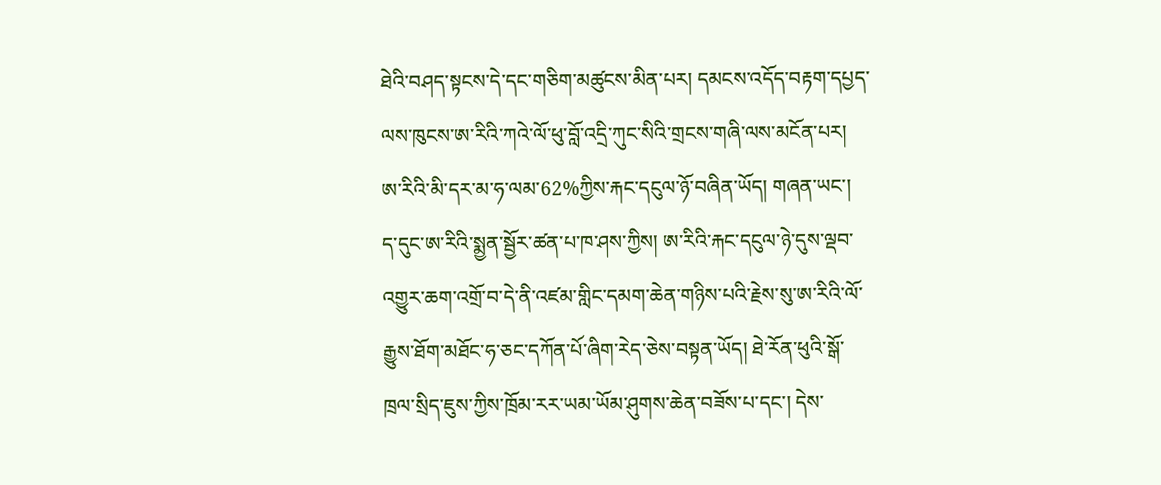ཐེའི་བཤད་སྟངས་དེ་དང་གཅིག་མཚུངས་མིན་པར། དམངས་འདོད་བརྟག་དཔྱད་ལས་ཁུངས་ཨ་རིའི་ཀའེ་ལོ་ཕུ་བློ་འདྲི་ཀུང་སིའི་གྲངས་གཞི་ལས་མངོན་པར། ཨ་རིའི་མི་དར་མ་ཧ་ལམ་62%ཀྱིས་རྐང་དངུལ་ཉོ་བཞིན་ཡོད། གཞན་ཡང་། ད་དུང་ཨ་རིའི་སྨྱན་སྦྱོར་ཚན་པ་ཁ་ཤས་ཀྱིས། ཨ་རིའི་རྐང་དངུལ་ཉེ་དུས་ལྡབ་འགྱུར་ཆག་འགྲོ་བ་དེ་ནི་འཛམ་གླིང་དམག་ཆེན་གཉིས་པའི་རྗེས་སུ་ཨ་རིའི་ལོ་རྒྱུས་ཐོག་མཐོང་ཧ་ཅང་དཀོན་པོ་ཞིག་རེད་ཅེས་བསྟན་ཡོད། ཐེ་རོན་ཕུའི་སྒོ་ཁྲལ་སྲིད་ཇུས་ཀྱིས་ཁྲོམ་རར་ཡམ་ཡོམ་ཤུགས་ཆེན་བཟོས་པ་དང་། དེས་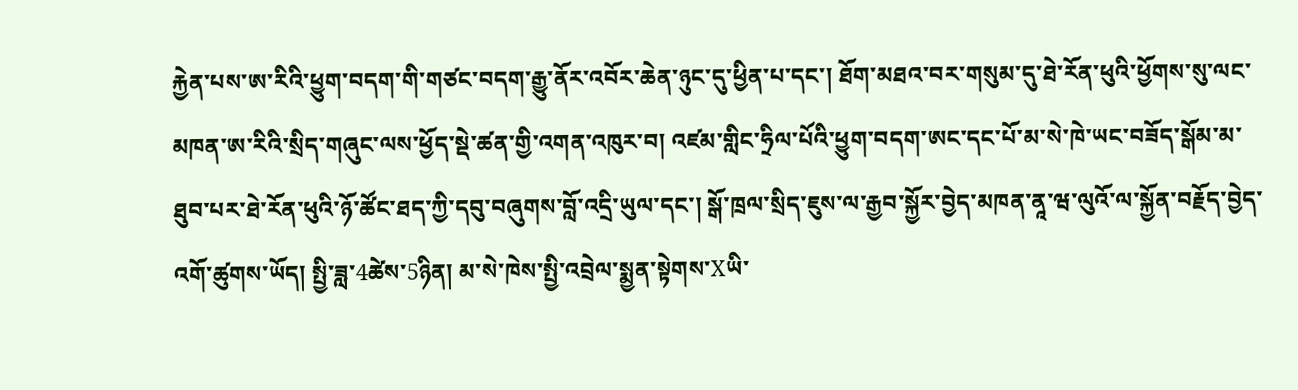རྐྱེན་པས་ཨ་རིའི་ཕྱུག་བདག་གི་གཙང་བདག་རྒྱུ་ནོར་འབོར་ཆེན་ཉུང་དུ་ཕྱིན་པ་དང་། ཐོག་མཐའ་བར་གསུམ་དུ་ཐེ་རོན་ཕུའི་ཕྱོགས་སུ་ལང་མཁན་ཨ་རིའི་སྲིད་གཞུང་ལས་ཕྱོད་སྡེ་ཚན་གྱི་འགན་འཁུར་བ། འཛམ་གླིང་ཧྲིལ་པོའི་ཕྱུག་བདག་ཨང་དང་པོ་མ་སེ་ཁེ་ཡང་བཟོད་སྒོམ་མ་ཐུབ་པར་ཐེ་རོན་ཕུའི་ཉོ་ཚོང་ཐད་ཀྱི་དབུ་བཞུགས་བློ་འདྲི་ཡུལ་དང་། སྒོ་ཁྲལ་སྲིད་ཇུས་ལ་རྒྱབ་སྐྱོར་བྱེད་མཁན་ནཱ་ཝ་ལུའོ་ལ་སྐྱོན་བརྗོད་བྱེད་འགོ་ཚུགས་ཡོད། སྤྱི་ཟླ་4ཚེས་5ཉིན། མ་སེ་ཁེས་སྤྱི་འབྲེལ་སྨྱན་སྟེགས་Xཡི་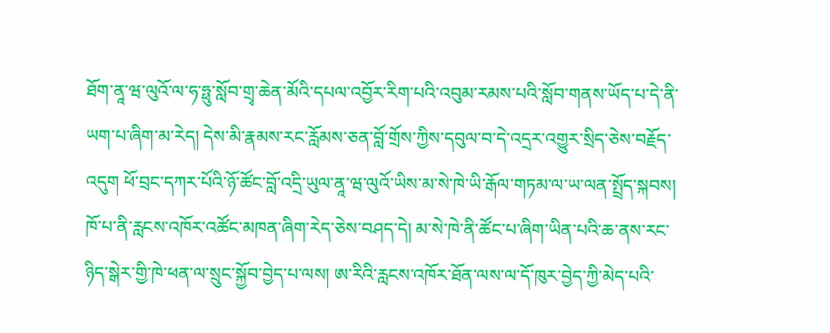ཐོག་ནཱ་ཝ་ལུའོ་ལ་ཧ་ཧྥུ་སློབ་གྲྭ་ཆེན་མོའི་དཔལ་འབྱོར་རིག་པའི་འབུམ་རམས་པའི་སློབ་གནས་ཡོད་པ་དེ་ནི་ཡག་པ་ཞིག་མ་རེད། དེས་མི་རྣམས་རང་རློམས་ཅན་བློ་གྲོས་ཀྱིས་དབུལ་བ་དེ་འདྲར་འགྱུར་སྲིད་ཅེས་བརྗོད་འདུག ཕོ་བྲང་དཀར་པོའི་ཉོ་ཚོང་བློ་འདྲི་ཡུལ་ནཱ་ཝ་ལུའོ་ཡིས་མ་སེ་ཁེ་ཡི་རྒོལ་གཏམ་ལ་ཡ་ལན་སྤྲོད་སྐབས། ཁོ་པ་ནི་རླངས་འཁོར་འཚོང་མཁན་ཞིག་རེད་ཅེས་བཤད་དེ། མ་སེ་ཁེ་ནི་ཚོང་པ་ཞིག་ཡིན་པའི་ཆ་ནས་རང་ཉིད་སྒེར་གྱི་ཁེ་ཕན་ལ་སྲུང་སྐྱོབ་བྱེད་པ་ལས། ཨ་རིའི་རླངས་འཁོར་ཐོན་ལས་ལ་དོ་ཁུར་བྱེད་ཀྱི་མེད་པའི་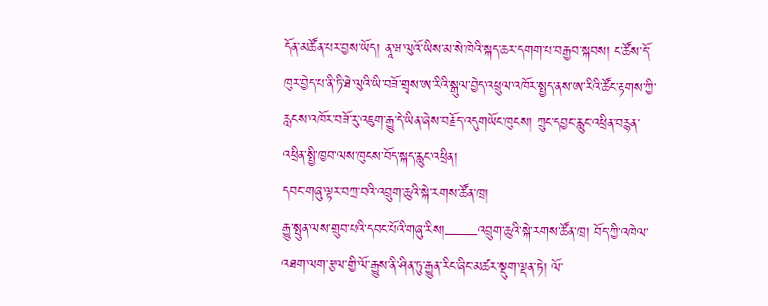དོན་མཚོན་པར་བྱས་ཡོད། ནཱ་ཝ་ལུའོ་ཡིས་མ་སེ་ཁེའི་སྐད་ཆར་དགག་པ་བརྒྱབ་སྐབས། ང་ཚོས་དོ་ཁུར་བྱེད་པ་ནི་ཏི་ཐེ་ལུའི་ཡི་བཟོ་གྲྭས་ཨ་རིའི་སྒུལ་བྱེད་འཕྲུལ་འཁོར་སྤྱད་ནས་ཨ་རིའི་ཚོང་རྟགས་ཀྱི་རླངས་འཁོར་བཟོ་རུ་འཇུག་རྒྱུ་དེ་ཡིན་ཞེས་བརྗོད་འདུགཡོང་ཁུངས། ཀྲུང་དབྱང་རླུང་འཕྲིན་བརྙན་འཕྲིན་སྤྱི་ཁྱབ་ལས་ཁུངས་བོད་སྐད་རླུང་འཕྲིན།
དབང་གཞུ་ལྟར་བཀྲ་བའི་འབྲུག་ཆུའི་སྐེ་རགས་ཚོན་ཁྲ།
རྒྱུ་སྤུན་ལས་གྲུབ་པའི་དབང་པོའི་གཞུ་རིས།——འབྲུག་ཆུའི་སྐེ་རགས་ཚོན་ཁྲ། བོད་ཀྱི་འཁེལ་འཐག་ལག་རྩལ་གྱི་ལོ་རྒྱུས་ནི་ཤིན་ཏུ་རྒྱུན་རིང་ཞིང་མཚར་སྡུག་ལྡན་ཏེ། ལོ་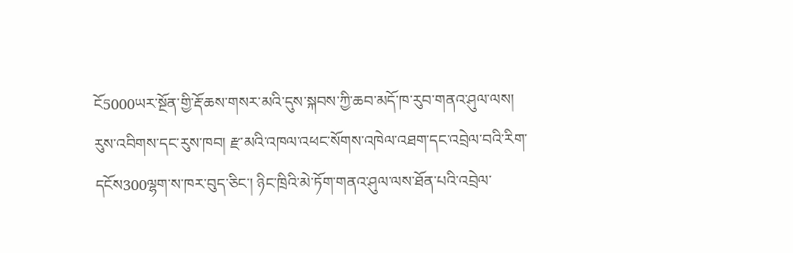ངོ5000ཡར་སྔོན་གྱི་རྡོ་ཆས་གསར་མའི་དུས་སྐབས་ཀྱི་ཆབ་མདོ་ཁ་རུབ་གནའ་ཤུལ་ལས། རུས་འབིགས་དང་རུས་ཁབ། རྫ་མའི་འཁལ་འཕང་སོགས་འཁེལ་འཐག་དང་འབྲེལ་བའི་རིག་དངོས300ལྷག་ས་ཁར་བུད་ཅིང་། ཉིང་ཁྲིའི་མེ་ཏོག་གནའ་ཤུལ་ལས་ཐོན་པའི་འབྲེལ་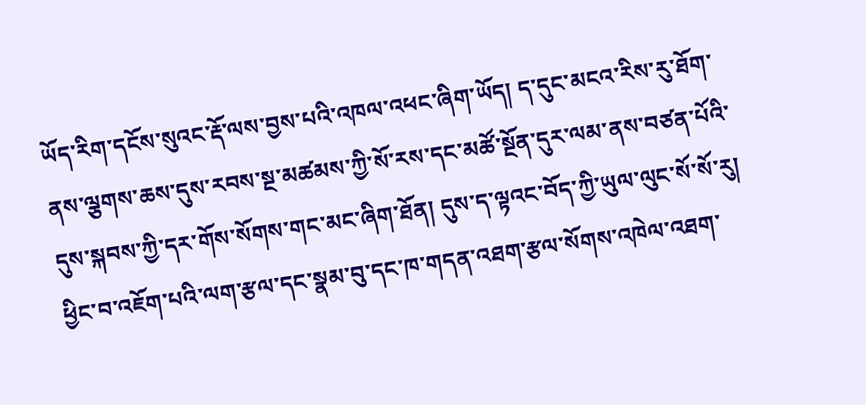ཡོད་རིག་དངོས་སུའང་རྡོ་ལས་བྱས་པའི་འཁལ་འཕང་ཞིག་ཡོད། ད་དུང་མངའ་རིས་རུ་ཐོག་ནས་ལྕགས་ཆས་དུས་རབས་སྔ་མཚམས་ཀྱི་སོ་རས་དང་མཚོ་སྔོན་དུར་ལམ་ནས་བཙན་པོའི་དུས་སྐབས་ཀྱི་དར་གོས་སོགས་གང་མང་ཞིག་ཐོན། དུས་ད་ལྟའང་བོད་ཀྱི་ཡུལ་ལུང་སོ་སོ་རུ། ཕྱིང་བ་འཇོག་པའི་ལག་རྩལ་དང་སྣམ་བུ་དང་ཁ་གདན་འཐག་རྩལ་སོགས་འཁེལ་འཐག་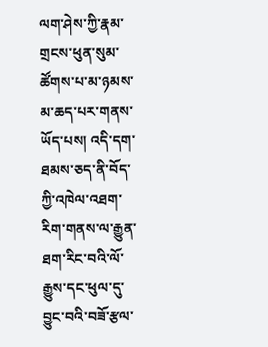ལག་ཤེས་ཀྱི་རྣམ་གྲངས་ཕུན་སུམ་ཚོགས་པ་མ་ཉམས་མ་ཆད་པར་གནས་ཡོད་པས། འདི་དག་ཐམས་ཅད་ནི་བོད་ཀྱི་འཁེལ་འཐག་རིག་གནས་ལ་རྒྱུན་ཐག་རིང་བའི་ལོ་རྒྱུས་དང་ཕུལ་དུ་བྱུང་བའི་བཟོ་རྩལ་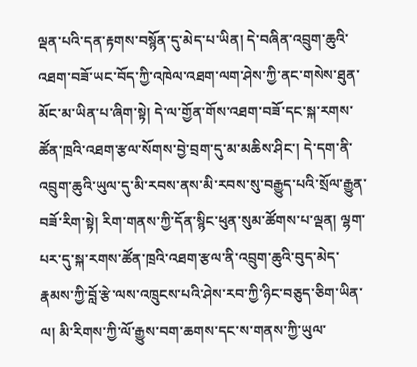ལྡན་པའི་དན་རྟགས་བསྙོན་དུ་མེད་པ་ཡིན། དེ་བཞིན་འབྲུག་ཆུའི་འཐག་བཟོ་ཡང་བོད་ཀྱི་འཁེལ་འཐག་ལག་ཤེས་ཀྱི་ནང་གསེས་ཐུན་མོང་མ་ཡིན་པ་ཞིག་སྟེ། དེ་ལ་གྱོན་གོས་འཐག་བཟོ་དང་སྐ་རགས་ཚོན་ཁྲའི་འཐག་རྩལ་སོགས་བྱེ་བྲག་དུ་མ་མཆིས་ཤིང་། དེ་དག་ནི་འབྲུག་ཆུའི་ཡུལ་དུ་མི་རབས་ནས་མི་རབས་སུ་བརྒྱུད་པའི་སྲོལ་རྒྱུན་བཟོ་རིག་སྟེ། རིག་གནས་ཀྱི་དོན་སྙིང་ཕུན་སུམ་ཚོགས་པ་ལྡན། ལྷག་པར་དུ་སྐ་རགས་ཚོན་ཁྲའི་འཐག་རྩལ་ནི་འབྲུག་ཆུའི་བུད་མེད་རྣམས་ཀྱི་བློ་རྩེ་ལས་འཁྲུངས་པའི་ཤེས་རབ་ཀྱི་ཉིང་བཅུད་ཅིག་ཡིན་ལ། མི་རིགས་ཀྱི་ལོ་རྒྱུས་བག་ཆགས་དང་ས་གནས་ཀྱི་ཡུལ་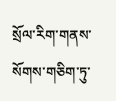སྲོལ་རིག་གནས་སོགས་གཅིག་ཏུ་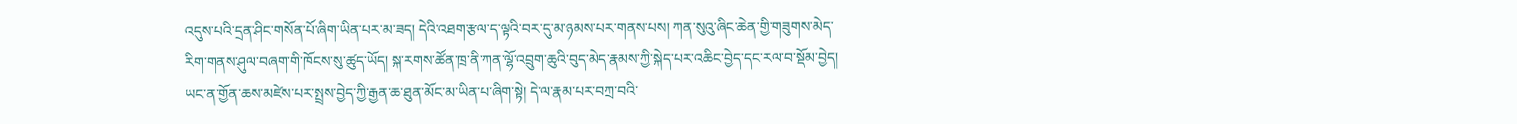འདུས་པའི་དྲན་ཤིང་གསོན་པོ་ཞིག་ཡིན་པར་མ་ཟད། དེའི་འཐག་རྩལ་ད་ལྟའི་བར་དུ་མ་ཉམས་པར་གནས་པས། ཀན་སུའུ་ཞིང་ཆེན་གྱི་གཟུགས་མེད་རིག་གནས་ཤུལ་བཞག་གི་ཁོངས་སུ་ཚུད་ཡོད། སྐ་རགས་ཚོན་ཁྲ་ནི་ཀན་ལྷོ་འབྲུག་ཆུའི་བུད་མེད་རྣམས་ཀྱི་སྐེད་པར་འཆིང་བྱེད་དང་རལ་བ་སྡོམ་བྱེད། ཡང་ན་གྱོན་ཆས་མཛེས་པར་སྤྲས་བྱེད་ཀྱི་རྒྱན་ཆ་ཐུན་མོང་མ་ཡིན་པ་ཞིག་སྟེ། དེ་ལ་རྣམ་པར་བཀྲ་བའི་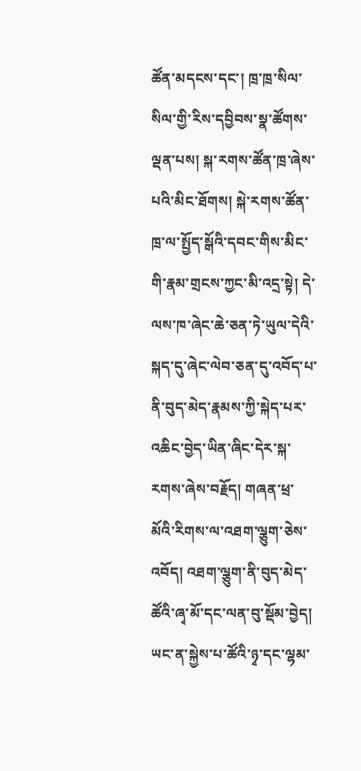ཚོན་མདངས་དང་། ཁྲ་ཁྲ་སིལ་སིལ་གྱི་རིས་དབྱིབས་སྣ་ཚོགས་ལྡན་པས། སྐ་རགས་ཚོན་ཁྲ་ཞེས་པའི་མིང་ཐོགས། སྐེ་རགས་ཚོན་ཁྲ་ལ་སྤྱོད་སྒོའི་དབང་གིས་མིང་གི་རྣམ་གྲངས་ཀྱང་མི་འདྲ་སྟེ། དེ་ལས་ཁ་ཞེང་ཆེ་ཅན་ཏེ་ཡུལ་དེའི་སྐད་དུ་ཞེང་ལེབ་ཅན་དུ་འབོད་པ་ནི་བུད་མེད་རྣམས་ཀྱི་སྐེད་པར་འཆིང་བྱེད་ཡིན་ཞིང་དེར་སྐ་རགས་ཞེས་བརྗོད། གཞན་ཕྲ་མོའི་རིགས་ལ་འཐག་ལྕུག་ཅེས་འབོད། འཐག་ལྕུག་ནི་བུད་མེད་ཚོའི་ཞྭ་མོ་དང་ལན་བུ་སྡོམ་བྱེད། ཡང་ན་སྐྱེས་པ་ཚོའི་ཉྭ་དང་ལྷམ་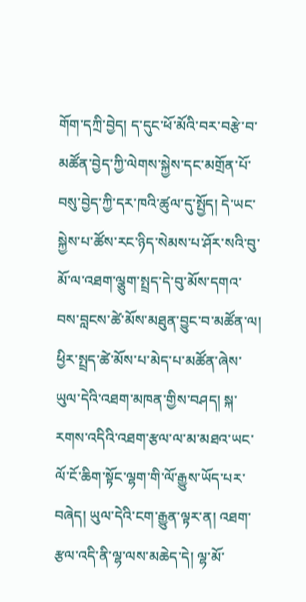གོག་དཀྲི་བྱེད། ད་དུང་ཕོ་མོའི་བར་བརྩེ་བ་མཚོན་བྱེད་ཀྱི་ལེགས་སྐྱེས་དང་མགྲོན་པོ་བསུ་བྱེད་ཀྱི་དར་ཁའི་ཚུལ་དུ་སྤྱོད། དེ་ཡང་སྐྱེས་པ་ཚོས་རང་ཉིད་སེམས་པ་ཤོར་སའི་བུ་མོ་ལ་འཐག་ལྕུག་སྤྲད་དེ་བུ་མོས་དགའ་བས་བླངས་ཚེ་མོས་མཐུན་བྱུང་བ་མཚོན་ལ། ཕྱིར་སྤྲད་ཚེ་མོས་པ་མེད་པ་མཚོན་ཞེས་ཡུལ་དེའི་འཐག་མཁན་གྱིས་བཤད། སྐ་རགས་འདིའི་འཐག་རྩལ་ལ་མ་མཐའ་ཡང་ལོ་ངོ་ཆིག་སྟོང་ལྷག་གི་ལོ་རྒྱུས་ཡོད་པར་བཞེད། ཡུལ་དེའི་ངག་རྒྱུན་ལྟར་ན། འཐག་རྩལ་འདི་ནི་ལྷ་ལས་མཆེད་དེ། ལྷ་མོ་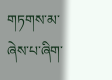གཏགས་མ་ཞེས་པ་ཞིག་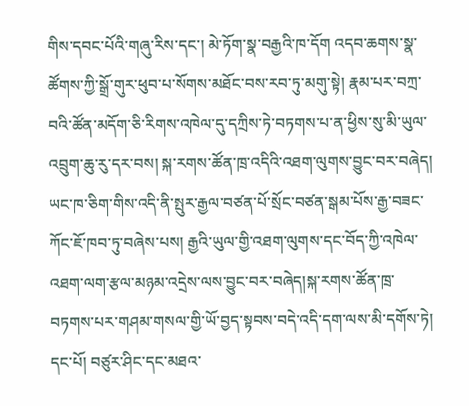གིས་དབང་པོའི་གཞུ་རིས་དང་། མེ་ཏོག་སྣ་བརྒྱའི་ཁ་དོག འདབ་ཆགས་སྣ་ཚོགས་ཀྱི་སྒྲོ་གུར་ཕུབ་པ་སོགས་མཐོང་བས་རབ་ཏུ་མགུ་སྟེ། རྣམ་པར་བཀྲ་བའི་ཚོན་མདོག་ཅི་རིགས་འཁེལ་དུ་དཀྲིས་ཏེ་བཏགས་པ་ན་ཕྱིས་སུ་མི་ཡུལ་འབྲུག་ཆུ་རུ་དར་བས། སྐ་རགས་ཚོན་ཁྲ་འདིའི་འཐག་ལུགས་བྱུང་བར་བཞེད། ཡང་ཁ་ཅིག་གིས་འདི་ནི་སྤུར་རྒྱལ་བཙན་པོ་སྲོང་བཙན་སྒམ་པོས་རྒྱ་བཟང་ཀོང་ཇོ་ཁབ་ཏུ་བཞེས་པས། རྒྱའི་ཡུལ་གྱི་འཐག་ལུགས་དང་བོད་ཀྱི་འཁེལ་འཐག་ལག་རྩལ་མཉམ་འདྲེས་ལས་བྱུང་བར་བཞེད།སྐ་རགས་ཚོན་ཁྲ་བཏགས་པར་གཤམ་གསལ་གྱི་ཡོ་བྱད་སྟབས་བདེ་འདི་དག་ལས་མི་དགོས་ཏེ། དང་པོ། བཙུར་ཤིང་དང་མཐའ་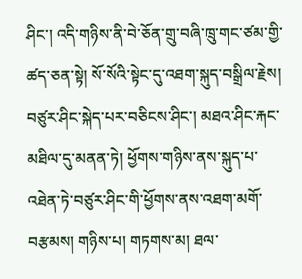ཤིང་། འདི་གཉིས་ནི་བེ་ཅོན་གྲུ་བཞི་ཁྲུ་གང་ཙམ་གྱི་ཚད་ཅན་སྟེ། སོ་སོའི་སྟེང་དུ་འཐག་སྐུད་བསྒྲིལ་རྗེས། བཙུར་ཤིང་སྐེད་པར་བཅིངས་ཤིང་། མཐའ་ཤིང་རྐང་མཐིལ་དུ་མནན་ཏེ། ཕྱོགས་གཉིས་ནས་སྐུད་པ་འཐེན་ཏེ་བཙུར་ཤིང་གི་ཕྱོགས་ནས་འཐག་མགོ་བརྩམས། གཉིས་པ། གཏགས་མ། ཐལ་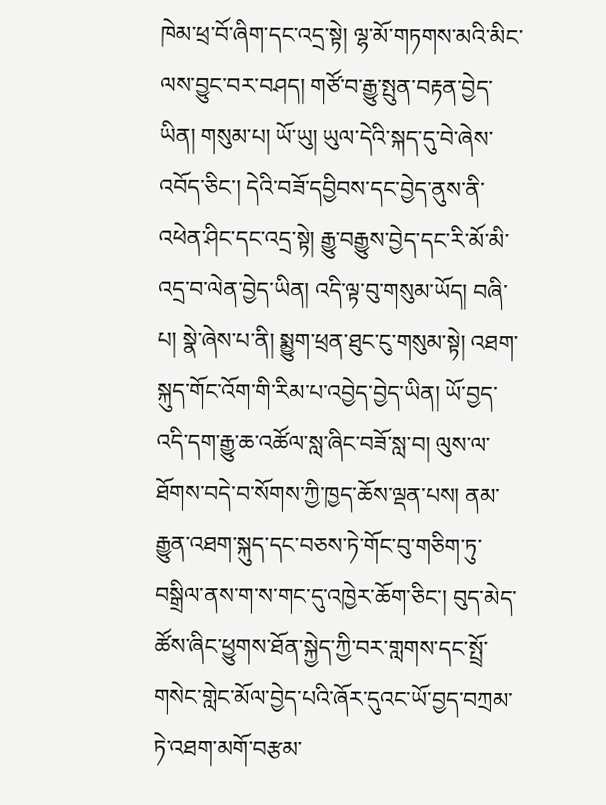ཁེམ་ཕྲ་བོ་ཞིག་དང་འདྲ་སྟེ། ལྷ་མོ་གཏགས་མའི་མིང་ལས་བྱུང་བར་བཤད། གཙོ་བ་རྒྱུ་སྤུན་བརྟན་བྱེད་ཡིན། གསུམ་པ། ཡོ་ཡུ། ཡུལ་དེའི་སྐད་དུ་བེ་ཞེས་འབོད་ཅིང་། དེའི་བཟོ་དབྱིབས་དང་བྱེད་ནུས་ནི་འཕེན་ཤིང་དང་འདྲ་སྟེ། རྒྱུ་བརྒྱུས་བྱེད་དང་རི་མོ་མི་འདྲ་བ་ལེན་བྱེད་ཡིན། འདི་ལྟ་བུ་གསུམ་ཡོད། བཞི་པ། སྣེ་ཞེས་པ་ནི། སྨྱུག་ཕྲན་ཐུང་ངུ་གསུམ་སྟེ། འཐག་སྐུད་གོང་འོག་གི་རིམ་པ་འབྱེད་བྱེད་ཡིན། ཡོ་བྱད་འདི་དག་རྒྱུ་ཆ་འཚོལ་སླ་ཞིང་བཟོ་སླ་བ། ལུས་ལ་ཐོགས་བདེ་བ་སོགས་ཀྱི་ཁྱད་ཆོས་ལྡན་པས། ནམ་རྒྱུན་འཐག་སྐུད་དང་བཅས་ཏེ་གོང་བུ་གཅིག་ཏུ་བསྒྲིལ་ནས་ག་ས་གང་དུ་འཁྱེར་ཆོག་ཅིང་། བུད་མེད་ཚོས་ཞིང་ཕྱུགས་ཐོན་སྐྱེད་ཀྱི་བར་གླགས་དང་སྤྲོ་གསེང་གླེང་མོལ་བྱེད་པའི་ཞོར་དུའང་ཡོ་བྱད་བཀྲམ་ཏེ་འཐག་མགོ་བརྩམ་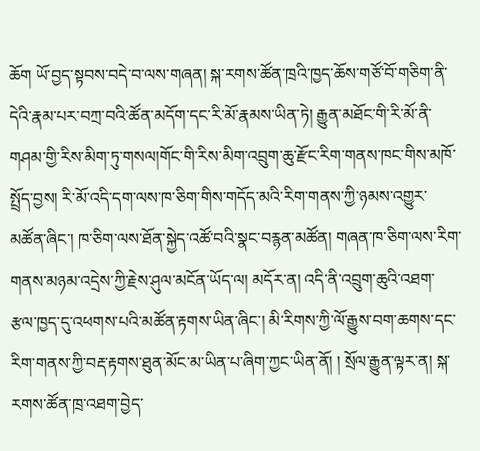ཆོག ཡོ་བྱད་སྟབས་བདེ་བ་ལས་གཞན། སྐ་རགས་ཚོན་ཁྲའི་ཁྱད་ཆོས་གཙོ་བོ་གཅིག་ནི་དེའི་རྣམ་པར་བཀྲ་བའི་ཚོན་མདོག་དང་རི་མོ་རྣམས་ཡིན་ཏེ། རྒྱུན་མཐོང་གི་རི་མོ་ནི་གཤམ་གྱི་རིས་མིག་ཏུ་གསལ།གོང་གི་རིས་མིག་འབྲུག་ཆུ་རྫོང་རིག་གནས་ཁང་གིས་མཁོ་སྤྲོད་བྱས། རི་མོ་འདི་དག་ལས་ཁ་ཅིག་གིས་གདོད་མའི་རིག་གནས་ཀྱི་ཉམས་འགྱུར་མཚོན་ཞིང་། ཁ་ཅིག་ལས་ཐོན་སྐྱེད་འཚོ་བའི་སྣང་བརྙན་མཚོན། གཞན་ཁ་ཅིག་ལས་རིག་གནས་མཉམ་འདྲེས་ཀྱི་རྗེས་ཤུལ་མངོན་ཡོད་ལ། མདོར་ན། འདི་ནི་འབྲུག་ཆུའི་འཐག་རྩལ་ཁྱད་དུ་འཕགས་པའི་མཚོན་རྟགས་ཡིན་ཞིང་། མི་རིགས་ཀྱི་ལོ་རྒྱུས་བག་ཆགས་དང་རིག་གནས་ཀྱི་བརྡ་རྟགས་ཐུན་མོང་མ་ཡིན་པ་ཞིག་ཀྱང་ཡིན་ནོ། ། སྲོལ་རྒྱུན་ལྟར་ན། སྐ་རགས་ཚོན་ཁྲ་འཐག་བྱེད་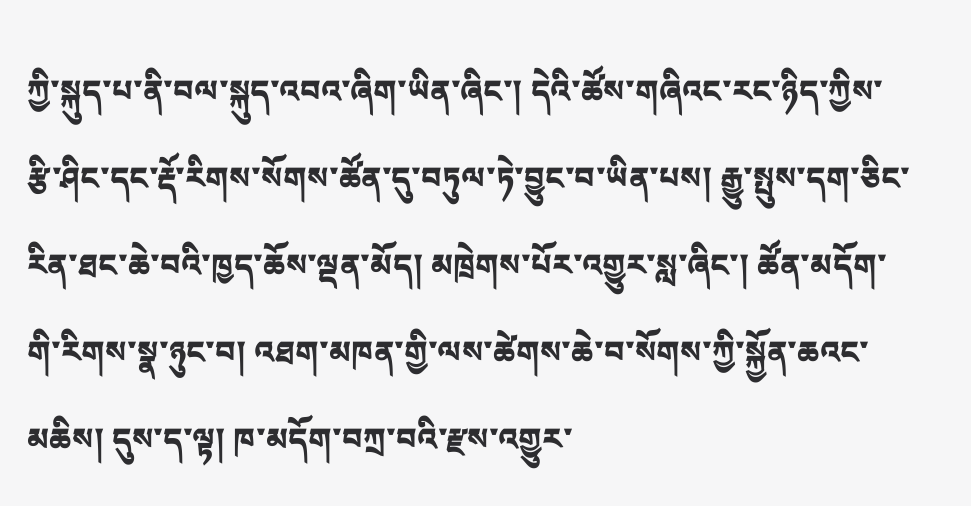ཀྱི་སྐུད་པ་ནི་བལ་སྐུད་འབའ་ཞིག་ཡིན་ཞིང་། དེའི་ཚོས་གཞིའང་རང་ཉིད་ཀྱིས་རྩི་ཤིང་དང་རྡོ་རིགས་སོགས་ཚོན་དུ་བཏུལ་ཏེ་བྱུང་བ་ཡིན་པས། རྒྱུ་སྤུས་དག་ཅིང་རིན་ཐང་ཆེ་བའི་ཁྱད་ཆོས་ལྡན་མོད། མཁྲེགས་པོར་འགྱུར་སླ་ཞིང་། ཚོན་མདོག་གི་རིགས་སྣ་ཉུང་བ། འཐག་མཁན་གྱི་ལས་ཚེགས་ཆེ་བ་སོགས་ཀྱི་སྐྱོན་ཆའང་མཆིས། དུས་ད་ལྟ། ཁ་མདོག་བཀྲ་བའི་རྫས་འགྱུར་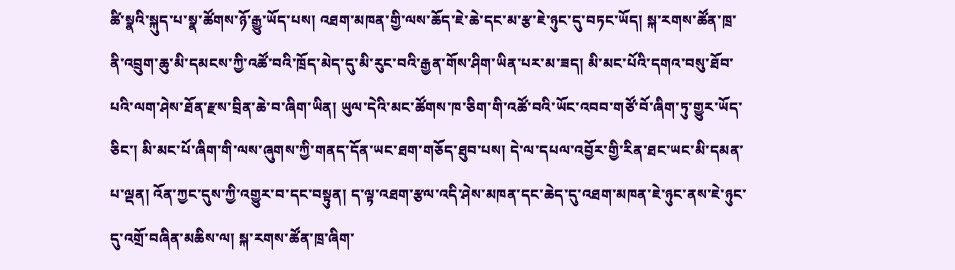ཚི་སྣའི་སྐུད་པ་སྣ་ཚོགས་ཉོ་རྒྱུ་ཡོད་པས། འཐག་མཁན་གྱི་ལས་ཆོད་ཇེ་ཆེ་དང་མ་རྩ་ཇེ་ཉུང་དུ་བཏང་ཡོད། སྐ་རགས་ཚོན་ཁྲ་ནི་འབྲུག་ཆུ་མི་དམངས་ཀྱི་འཚོ་བའི་ཁྲོད་མེད་དུ་མི་རུང་བའི་རྒྱན་གོས་ཤིག་ཡིན་པར་མ་ཟད། མི་མང་པོའི་དགའ་བསུ་ཐོབ་པའི་ལག་ཤེས་ཐོན་རྫས་བྲིན་ཆེ་བ་ཞིག་ཡིན། ཡུལ་དེའི་མང་ཚོགས་ཁ་ཅིག་གི་འཚོ་བའི་ཡོང་འབབ་གཙོ་བོ་ཞིག་ཏུ་གྱུར་ཡོད་ཅིང་། མི་མང་པོ་ཞིག་གི་ལས་ཞུགས་ཀྱི་གནད་དོན་ཡང་ཐག་གཅོད་ཐུབ་པས། དེ་ལ་དཔལ་འབྱོར་གྱི་རིན་ཐང་ཡང་མི་དམན་པ་ལྡན། འོན་ཀྱང་དུས་ཀྱི་འགྱུར་བ་དང་བསྟུན། ད་ལྟ་འཐག་རྩལ་འདི་ཤེས་མཁན་དང་ཆེད་དུ་འཐག་མཁན་ཇེ་ཉུང་ནས་ཇེ་ཉུང་དུ་འགྲོ་བཞིན་མཆིས་ལ། སྐ་རགས་ཚོན་ཁྲ་ཞིག་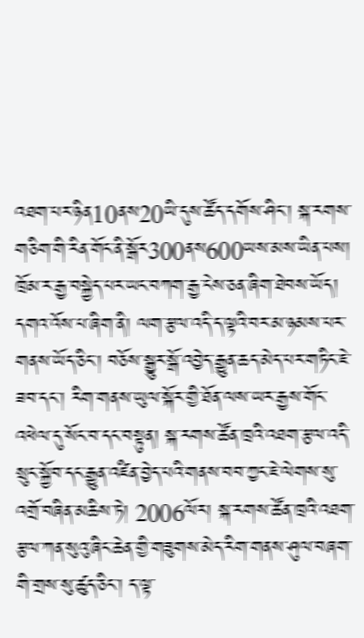འཐག་པར་ཉིན10ནས20ཡི་དུས་ཚོད་དགོས་ཤིང་། སྐ་རགས་གཅིག་གི་རིན་གོང་ནི་སྒོར300ནས600ཡས་མས་ཡིན་པས། ཁྲོམ་ར་རྒྱ་བསྐྱེད་པར་ཡང་བཀག་རྒྱ་ངེས་ཅན་ཞིག་ཐེབས་ཡོད། དགའ་འོས་པ་ཞིག་ནི། ལག་རྩལ་འདི་ད་ལྟའི་བར་མ་ཉམས་པར་གནས་ཡོད་ཅིང་། བཅོས་སྒྱུར་སྒོ་འབྱེད་རྒྱུན་ཆད་མེད་པར་གཏིང་ཇེ་ཟབ་དང་། རིག་གནས་ཡུལ་སྐོར་གྱི་ཐོན་ལས་ཡར་རྒྱས་གོང་འཕེལ་དུ་སོང་བ་དང་བསྟུན། སྐ་རགས་ཚོན་ཁྲའི་འཐག་རྩལ་འདི་སྲུང་སྐྱོབ་དང་རྒྱུན་འཛིན་བྱེད་པའི་གནས་བབ་ཀྱང་ཇེ་ལེགས་སུ་འགྲོ་བཞིན་མཆིས་ཏེ། 2006ལོར། སྐ་རགས་ཚོན་ཁྲའི་འཐག་རྩལ་ཀན་སུའུ་ཞིང་ཆེན་གྱི་གཟུགས་མེད་རིག་གནས་ཤུལ་བཞག་གི་གྲས་སུ་ཚུད་ཅིང་། ད་ལྟ་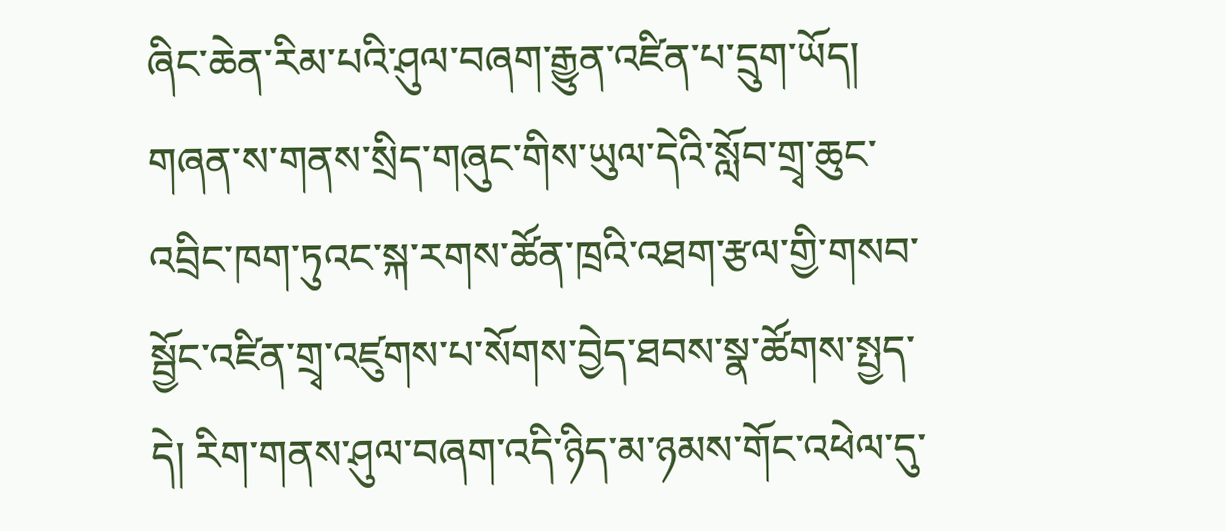ཞིང་ཆེན་རིམ་པའི་ཤུལ་བཞག་རྒྱུན་འཛིན་པ་དྲུག་ཡོད། གཞན་ས་གནས་སྲིད་གཞུང་གིས་ཡུལ་དེའི་སློབ་གྲྭ་ཆུང་འབྲིང་ཁག་ཏུའང་སྐ་རགས་ཚོན་ཁྲའི་འཐག་རྩལ་གྱི་གསབ་སྦྱོང་འཛིན་གྲྭ་འཛུགས་པ་སོགས་བྱེད་ཐབས་སྣ་ཚོགས་སྤྱད་དེ། རིག་གནས་ཤུལ་བཞག་འདི་ཉིད་མ་ཉམས་གོང་འཕེལ་དུ་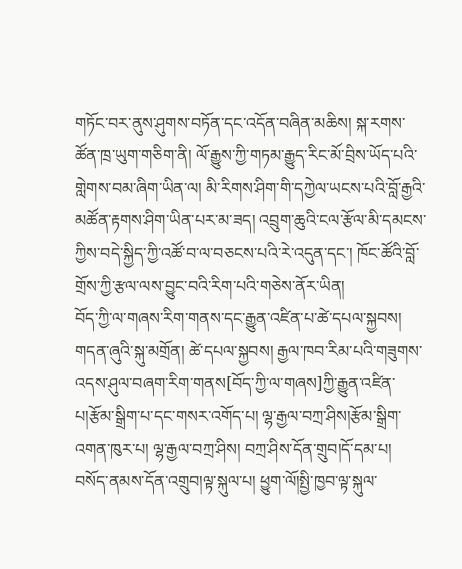གཏོང་བར་ནུས་ཤུགས་བཏོན་དང་འདོན་བཞིན་མཆིས། སྐ་རགས་ཚོན་ཁྲ་ཡུག་གཅིག་ནི། ལོ་རྒྱུས་ཀྱི་གཏམ་རྒྱུད་རིང་མོ་བྲིས་ཡོད་པའི་གླེགས་བམ་ཞིག་ཡིན་ལ། མི་རིགས་ཤིག་གི་དཀྱེལ་ཡངས་པའི་བློ་རྒྱའི་མཚོན་རྟགས་ཤིག་ཡིན་པར་མ་ཟད། འབྲུག་ཆུའི་ངལ་རྩོལ་མི་དམངས་ཀྱིས་བདེ་སྐྱིད་ཀྱི་འཚོ་བ་ལ་བཅངས་པའི་རེ་འདུན་དང་། ཁོང་ཚོའི་བློ་གྲོས་ཀྱི་རྩལ་ལས་བྱུང་བའི་རིག་པའི་གཅེས་ནོར་ཡིན།
བོད་ཀྱི་ལ་གཞས་རིག་གནས་དང་རྒྱུན་འཛིན་པ་ཚེ་དཔལ་སྐྱབས།
གདན་ཞུའི་སྐུ་མགྲོན། ཚེ་དཔལ་སྐྱབས། རྒྱལ་ཁབ་རིམ་པའི་གཟུགས་འདས་ཤུལ་བཞག་རིག་གནས[བོད་ཀྱི་ལ་གཞས]ཀྱི་རྒྱུན་འཛིན་པ།རྩོམ་སྒྲིག་པ་དང་གསར་འགོད་པ། ལྷ་རྒྱལ་བཀྲ་ཤིས།རྩོམ་སྒྲིག་འགན་ཁུར་པ། ལྷ་རྒྱལ་བཀྲ་ཤིས། བཀྲ་ཤིས་དོན་གྲུབ།དོ་དམ་པ། བསོད་ནམས་དོན་འགྲུབ།ལྟ་སྐུལ་པ། ཕྱུག་ལོ།སྤྱི་ཁྱབ་ལྟ་སྐུལ་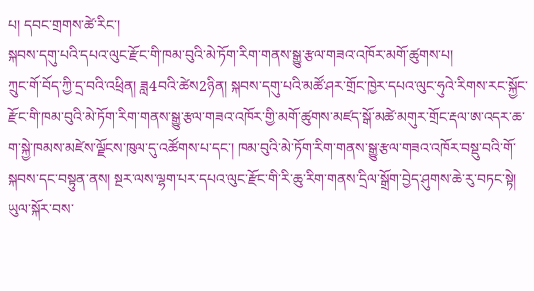པ། དབང་གྲགས་ཚེ་རིང་།
སྐབས་དགུ་པའི་དཔའ་ལུང་རྫོང་གི་ཁམ་བུའི་མེ་ཏོག་རིག་གནས་སྒྱུ་རྩལ་གཟའ་འཁོར་མགོ་ཚུགས་པ།
ཀྲུང་གོ་བོད་ཀྱི་དྲ་བའི་འཕྲིན། ཟླ4བའི་ཚེས2ཉིན། སྐབས་དགུ་པའི་མཚོ་ཤར་གྲོང་ཁྱེར་དཔའ་ལུང་ཧུའེ་རིགས་རང་སྐྱོང་རྫོང་གི་ཁམ་བུའི་མེ་ཏོག་རིག་གནས་སྒྱུ་རྩལ་གཟའ་འཁོར་གྱི་མགོ་ཚུགས་མཛད་སྒོ་མཚེ་མགུར་གྲོང་རྡལ་ཨ་འདར་ཆ་ག་སྐྱེ་ཁམས་མཛེས་ལྗོངས་ཁུལ་དུ་འཚོགས་པ་དང་། ཁམ་བུའི་མེ་ཏོག་རིག་གནས་སྒྱུ་རྩལ་གཟའ་འཁོར་བསྡུ་བའི་གོ་སྐབས་དང་བསྟུན་ནས། སྔར་ལས་ལྷག་པར་དཔའ་ལུང་རྫོང་གི་རི་ཆུ་རིག་གནས་དྲིལ་སྒྲོག་བྱེད་ཤུགས་ཆེ་རུ་བཏང་སྟེ། ཡུལ་སྐོར་བས་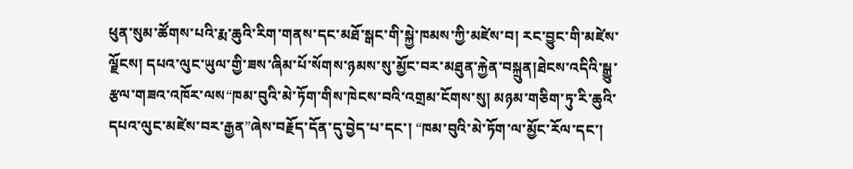ཕུན་སུམ་ཚོགས་པའི་རྨ་ཆུའི་རིག་གནས་དང་མཐོ་སྒང་གི་སྐྱེ་ཁམས་ཀྱི་མཛེས་བ། རང་བྱུང་གི་མཛེས་ལྗོངས། དཔའ་ལུང་ཡུལ་གྱི་ཟས་ཞིམ་པོ་སོགས་ཉམས་སུ་མྱོང་བར་མཐུན་རྐྱེན་བསྐྲུན།ཐེངས་འདིའི་སྒྱུ་རྩལ་གཟའ་འཁོར་ལས“ཁམ་བུའི་མེ་ཏོག་གིས་ཁེངས་བའི་འགྲམ་ངོགས་སུ། མཉམ་གཅིག་ཏུ་རི་ཆུའི་དཔའ་ལུང་མཛེས་བར་རྒྱན”ཞེས་བརྗོད་དོན་དུ་བྱེད་པ་དང་། “ཁམ་བུའི་མེ་ཏོག་ལ་མྱོང་རོལ་དང་།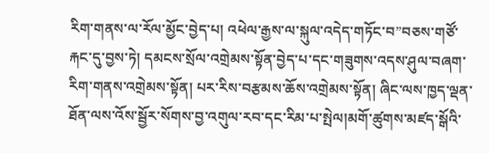རིག་གནས་ལ་རོལ་མྱོང་བྱེད་པ། འཕེལ་རྒྱས་ལ་སྐུལ་འདེད་གཏོང་བ”བཅས་གཙོ་རྐང་དུ་བྱས་ཏེ། དམངས་སྲོལ་འགྲེམས་སྟོན་བྱེད་པ་དང་གཟུགས་འདས་ཤུལ་བཞག་རིག་གནས་འགྲེམས་སྟོན། པར་རིས་བརྩམས་ཆོས་འགྲེམས་སྟོན། ཞིང་ལས་ཁྱད་ལྡན་ཐོན་ལས་འོས་སྦྱོར་སོགས་བྱ་འགུལ་རབ་དང་རིམ་པ་སྤེལ།མགོ་ཚུགས་མཛད་སྒོའི་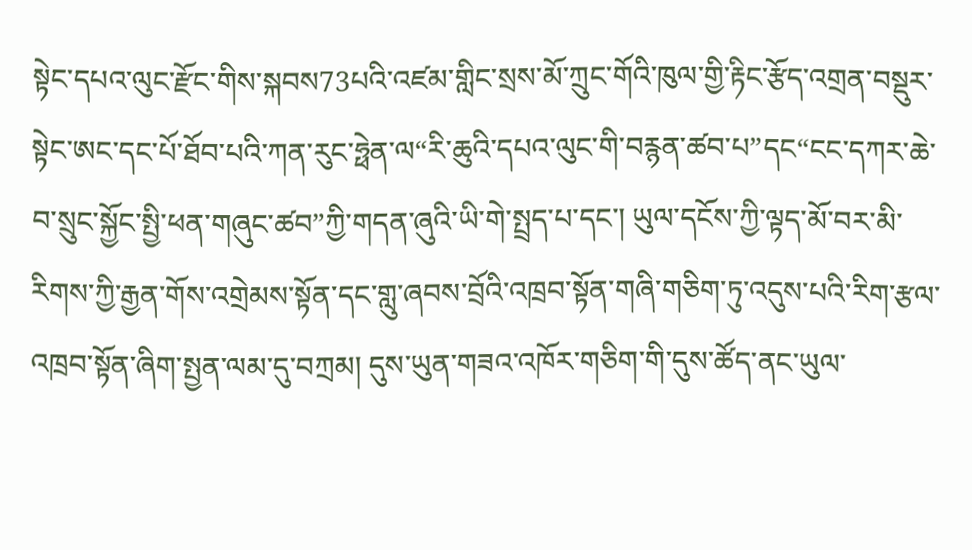སྟེང་དཔའ་ལུང་རྫོང་གིས་སྐབས73པའི་འཛམ་གླིང་སྲས་མོ་ཀྲུང་གོའི་ཁུལ་གྱི་རྟིང་རྩོད་འགྲན་བསྡུར་སྟེང་ཨང་དང་པོ་ཐོབ་པའི་ཀན་རུང་ཧྥེན་ལ“རི་ཆུའི་དཔའ་ལུང་གི་བརྙན་ཚབ་པ”དང“ངང་དཀར་ཆེ་བ་སྲུང་སྐྱོང་སྤྱི་ཕན་གཞུང་ཚབ”ཀྱི་གདན་ཞུའི་ཡི་གེ་སྤྲད་པ་དང་། ཡུལ་དངོས་ཀྱི་ལྟད་མོ་བར་མི་རིགས་ཀྱི་རྒྱན་གོས་འགྲེམས་སྟོན་དང་གླུ་ཞབས་བྲོའི་འཁྲབ་སྟོན་གཞི་གཅིག་ཏུ་འདུས་པའི་རིག་རྩལ་འཁྲབ་སྟོན་ཞིག་སྤྱན་ལམ་དུ་བཀྲམ། དུས་ཡུན་གཟའ་འཁོར་གཅིག་གི་དུས་ཚོད་ནང་ཡུལ་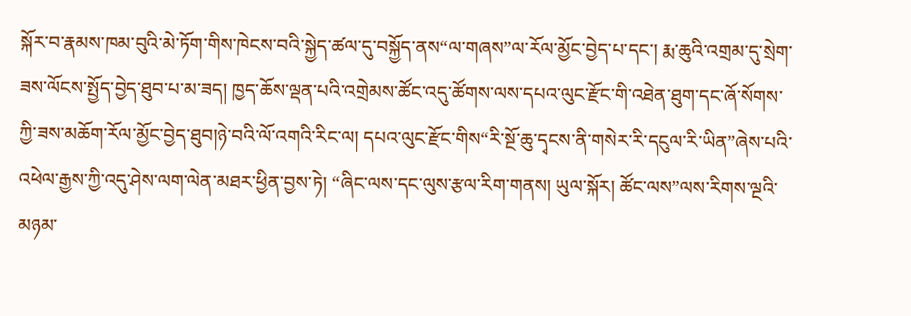སྐོར་བ་རྣམས་ཁམ་བུའི་མེ་ཏོག་གིས་ཁེངས་བའི་སྐྱེད་ཚལ་དུ་བསྐྱོད་ནས“ལ་གཞས”ལ་རོལ་མྱོང་བྱེད་པ་དང་། རྨ་ཆུའི་འགྲམ་དུ་སྲེག་ཟས་ལོངས་སྤྱོད་བྱེད་ཐུབ་པ་མ་ཟད། ཁྱད་ཆོས་ལྡན་པའི་འགྲེམས་ཚོང་འདུ་ཚོགས་ལས་དཔའ་ལུང་རྫོང་གི་འཐེན་ཐུག་དང་ཞོ་སོགས་ཀྱི་ཟས་མཆོག་རོལ་མྱོང་བྱེད་ཐུབ།ཉེ་བའི་ལོ་འགའི་རིང་ལ། དཔའ་ལུང་རྫོང་གིས“རི་སྔོ་ཆུ་དྭངས་ནི་གསེར་རི་དངུལ་རི་ཡིན”ཞེས་པའི་འཕེལ་རྒྱས་ཀྱི་འདུ་ཤེས་ལག་ལེན་མཐར་ཕྱིན་བྱས་ཏེ། “ཞིང་ལས་དང་ལུས་རྩལ་རིག་གནས། ཡུལ་སྐོར། ཚོང་ལས”ལས་རིགས་ལྔའི་མཉམ་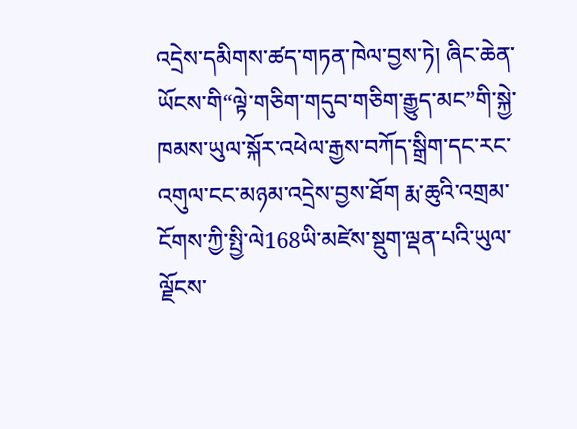འདྲེས་དམིགས་ཚད་གཏན་ཁེལ་བྱས་ཏེ། ཞིང་ཆེན་ཡོངས་གི“ལྟེ་གཅིག་གདུབ་གཅིག་རྒྱུད་མང”གི་སྐྱེ་ཁམས་ཡུལ་སྐོར་འཕེལ་རྒྱས་བཀོད་སྒྲིག་དང་རང་འགུལ་ངང་མཉམ་འདྲེས་བྱས་ཐོག རྨ་ཆུའི་འགྲམ་ངོགས་ཀྱི་སྤྱི་ལེ168ཡི་མཛེས་སྡུག་ལྡན་པའི་ཡུལ་ལྗོངས་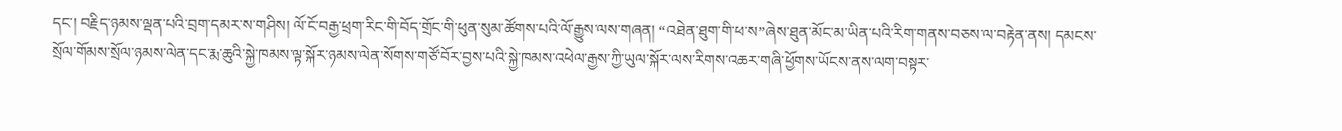དང་། བརྗིད་ཉམས་ལྡན་པའི་བྲག་དམར་ས་གཤིས། ལོ་ངོ་བརྒྱ་ཕྲག་རིང་གི་བོད་གྲོང་གི་ཕུན་སུམ་ཚོགས་པའི་ལོ་རྒྱུས་ལས་གཞན། “འཐེན་ཐུག་གི་ཕ་ས”ཞེས་ཐུན་མོང་མ་ཡིན་པའི་རིག་གནས་བཅས་ལ་བརྟེན་ནས། དམངས་སྲོལ་གོམས་སྲོལ་ཉམས་ལེན་དང་རྨ་ཆུའི་སྐྱེ་ཁམས་ལྟ་སྐོར་ཉམས་ལེན་སོགས་གཙོ་བོར་བྱས་པའི་སྐྱེ་ཁམས་འཕེལ་རྒྱས་ཀྱི་ཡུལ་སྐོར་ལས་རིགས་འཆར་གཞི་ཕྱོགས་ཡོངས་ནས་ལག་བསྟར་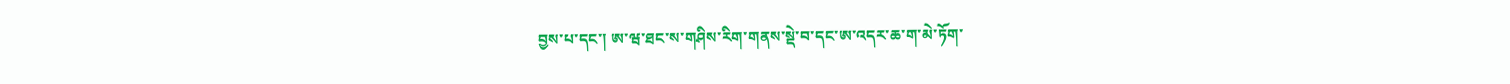བྱས་པ་དང་། ཨ་ཝ་ཐང་ས་གཤིས་རིག་གནས་སྡེ་བ་དང་ཨ་འདར་ཆ་ག་མེ་ཏོག་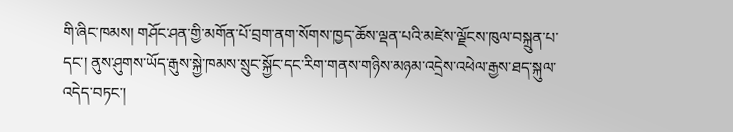གི་ཞིང་ཁམས། གཤོང་ཤན་གྱི་མགོན་པོ་བྲག་ནག་སོགས་ཁྱད་ཆོས་ལྡན་པའི་མཛེས་ལྗོངས་ཁུལ་བསྐྲུན་པ་དང་། ནུས་ཤུགས་ཡོད་རྒུས་སྐྱེ་ཁམས་སྲུང་སྐྱོང་དང་རིག་གནས་གཉིས་མཉམ་འདྲེས་འཕེལ་རྒྱས་ཐད་སྐུལ་འདེད་བཏང་།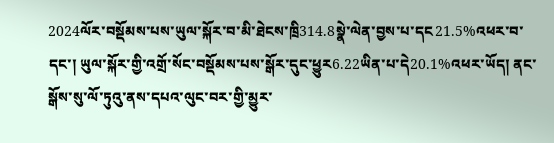2024ལོར་བསྡོམས་པས་ཡུལ་སྐོར་བ་མི་ཐེངས་ཁྲི314.8སྣེ་ལེན་བྱས་པ་དང21.5%འཕར་བ་དང་། ཡུལ་སྐོར་གྱི་འགྲོ་སོང་བསྡོམས་པས་སྒོར་དུང་ཕྱུར6.22ཡིན་པ་དེ20.1%འཕར་ཡོད། ནང་སྒོས་སུ་ལོ་ཏུའུ་ནས་དཔའ་ལུང་བར་གྱི་མྱུར་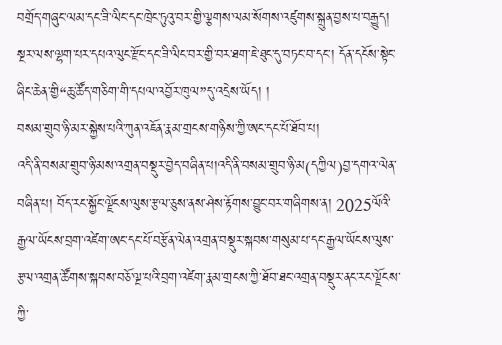བགྲོད་གཞུང་ལམ་དང་ཟི་ལིང་དང་ཁྲེང་ཏུའུ་བར་གྱི་ལྕགས་ལམ་སོགས་འཛུགས་སྐྲུན་བྱས་པ་བརྒྱུད། སྔར་ལས་ལྷག་པར་དཔའ་ལུང་རྫོང་དང་ཟི་ལིང་བར་གྱི་བར་ཐག་ཇེ་ཐུང་དུ་བཏང་བ་དང་། དོན་དངོས་སྟེང་ཞིང་ཆེན་གྱི“ཆུ་ཚོད་གཅིག་གི་དཔལ་འབྱོར་ཁུལ”དུ་འདྲེས་ཡོད། །
བསམ་གྲུབ་ཉི་མར་སྐྱེས་པའི་ཀུན་འཇོན་རྣམ་གྲངས་གཉིས་ཀྱི་ཨང་དང་པོ་ཐོབ་པ།
འདི་ནི་བསམ་གྲུབ་ཉི་མས་འགྲན་བསྡུར་བྱེད་བཞིན་པ།འདི་ནི་བསམ་གྲུབ་ཉི་མ(དཀྱིལ)བྱ་དགའ་ལེན་བཞིན་པ། བོད་རང་སྐྱོང་ལྗོངས་ལུས་རྩལ་ཅུས་ནས་ཤེས་རྟོགས་བྱུང་བར་གཞིགས་ན། 2025ལོའི་རྒྱལ་ཡོངས་བྲག་འཛེག་ཨང་དང་པོ་བརྩོན་ལེན་འགྲན་བསྡུར་སྐབས་གསུམ་པ་དང་རྒྱལ་ཡོངས་ལུས་རྩལ་འགྲན་ཚོགས་སྐབས་བཅོ་ལྔ་པའི་བྲག་འཛེག་རྣམ་གྲངས་ཀྱི་ཐོབ་ཐང་འགྲན་བསྡུར་ནང་རང་ལྗོངས་ཀྱི་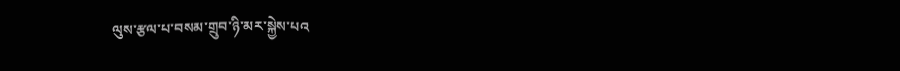ལུས་རྩལ་པ་བསམ་གྲུབ་ཉི་མར་སྐྱེས་པའ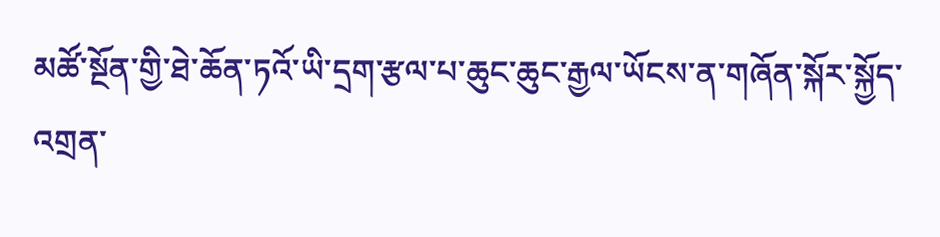མཚོ་སྔོན་གྱི་ཐེ་ཆོན་ཏའོ་ཡི་དྲག་རྩལ་པ་ཆུང་ཆུང་རྒྱལ་ཡོངས་ན་གཞོན་སྐོར་སྐྱོད་འགྲན་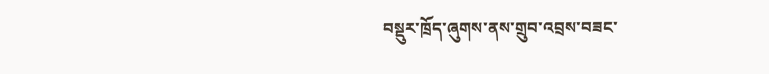བསྡུར་ཁྲོད་ཞུགས་ནས་གྲུབ་འབྲས་བཟང་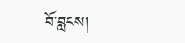བོ་བླངས།